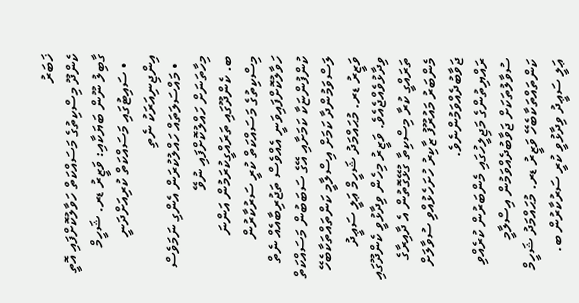ޚަބަރު
ކެންދޫ މިސްކިތުގެ މަސައްކަތް ހަވާލުކޮށްފައި އޮތީ ގާބިލު ނޫން ބަޔަކާއި: ވަޒީރު ޑރ. ޝަހީމް
  • ސައިޓުގައި މަސައްކަތް ކުރިއަށްދަނީ އިންޖިނިއަރަކު ނެތި
  • މައްސަލަތައް ހައްލުކުރަން އެންގި ނަމަވެސް މިހާތަނަށް ހައްލުކޮށްފައި ނުވޭ
ބ. ކެންދޫގައި ތަރައްގީކުރަމުން އަންނަ މިސްކިތުގެ މަސައްކަތް ކުރީ ސަރުކާރުން ހަވާލުކޮށްފައިވަނީ އެއްވެސް ތަޖުރިބާއެއް ނެތް ކުންފުންޏަކާ ކަމަށާއި އޭގެ ސަބަބުން މަސައްކަތް ލަސްވަމުންދާ ކަމަށް އިސްލާމީ ކަންތައްތަކާބެހޭ ވަޒީރު ޑރ. މުޙައްމަދު ޝަހީމް ޢަލީ ސަޢީދު ވިދާޅުވެއްޖެއެވެ. ވަޒީރު މިހެން ވިދާޅުވީ ކެންދޫގައި ތަރައްގީ ކުރާ މިސްކިތާ ގުޅޭގޮތުން އެ ދާއިރާގެ މެންބަރު މައުރޫފު ޒާކިރު ހުށަހެޅުއްވި ސުވާލަށް ޖަވާބުދެއްވަމުންނެވެ.
ރައްޔިތުންގެ މަޖިލީހުގައި މެންބަރުން ކުރެއްވި ސުވާލުތަކަށް ޖަވާބުދެއްވަމުން އިސްލާމީ ކަންތައްތަކާބެހޭ ވަޒީރު ޑރ. މުޙައްމަދު ޝަހީމް ޢަލީ ސަޢީދު ވިދާޅުވީ ކުރީ ސަރުކާރުން ބ.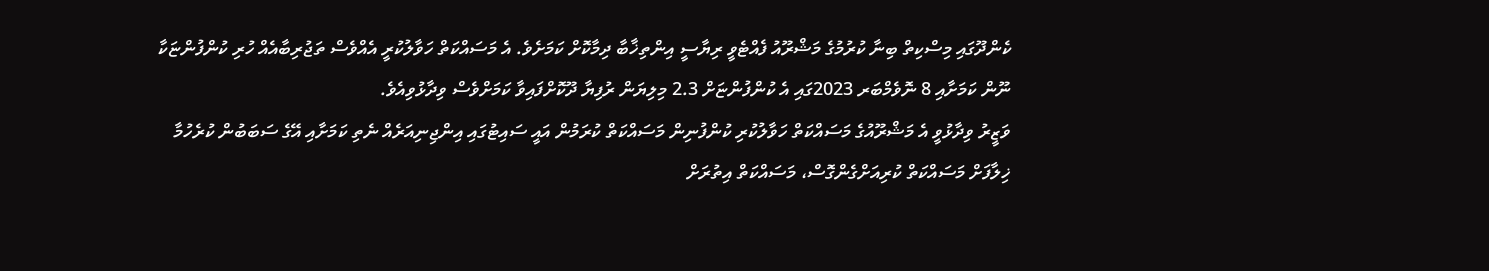ކެންދޫގައި މިސްކިތް ބިނާ ކުރުމުގެ މަޝްރޫއު ފެއްޓެވީ ރިޔާސީ އިންތިޚާބާ ދިމާކޮށް ކަމަށެވެ. އެ މަސައްކަތް ހަވާލުކުރީ އެއްވެސް ތަޖުރިބާއެއް ހުރި ކުންފުންޏަކާ ނޫން ކަމަށާއި 8 ނޮވެމްބަރ 2023ގައި އެ ކުންފުންޏަށް 2.3 މިލިޔަން ރުފިޔާ ދޫކޮށްފައިވާ ކަމަށްވެސް ވިދާޅުވިއެވެ.
ވަޒީރު ވިދާޅުވީ އެ މަޝްރޫއުގެ މަސައްކަތް ހަވާލުކުރި ކުންފުނިން މަސައްކަތް ކުރަމުން އައީ ސައިޓުގައި އިންޖިނިއަރެއް ނެތި ކަމަށާއި އޭގެ ސަބަބުން ކުރެހުމާ ޚިލާފަށް މަސައްކަތް ކުރިއަށްގެންގޮސް، މަސައްކަތް އިތުރަށް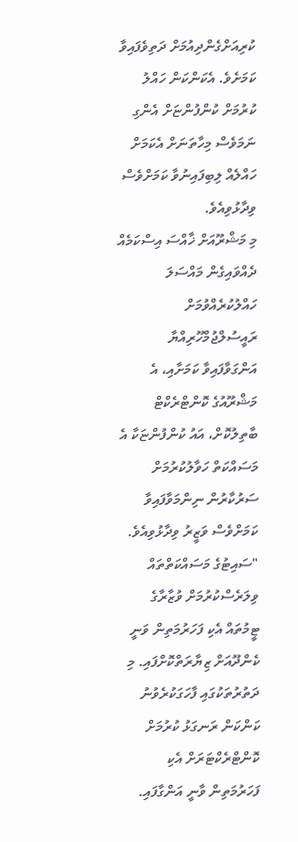ކުރިއަށްގެންދިއުމަށް ދަތިވެފައިވާ ކަމަށެވެ. އެކަންކަން ހައްލު ކުރުމަށް ކުންފުންޏަށް އެންގި ނަމަވެސް މިހާތަނަށް އެކަމަށް ހައްލެއް ލިބިފައިނުވާ ކަމަށްވެސް ވިދާޅުވިއެވެ.
މި މަޝްރޫއަށް ޚާއްސަ އިސްކަމެއް ދެއްވައިގެން މައްސަލަ ހައްލުކުރެއްވުމަށް ރައީސުލްޖުމްހޫރިއްޔާ އަންގަވާފައިވާ ކަމަށާއި، އެ މަޝްރޫއުގެ ކޮންޓްރެކްޓް ބާތިލުކޮށް، އައު ކުންފުންޏަކާ އެ މަސައްކަތް ހަވާލުކުރުމަށް ސަރުކާރުން ނިންމަވާފައިވާ ކަމަށްވެސް ވަޒީރު ވިދާޅުވިއެވެ.
"ސައިޓުގެ މަސައްކަތްތައް ވިލަރެސްކުރުމަށް ވުޒާރާގެ ޓީމުތައް އެކި ފަހަރުމަތިން ވަނީ ކެންދޫއަށް ޒިޔާރަތްކޮށްފައި. މި ދަތުރުތަކުގައި ފާހަގަކުރެވުނު ކަންކަން ރަނގަޅު ކުރުމަށް ކޮންޓްރެކްޓަރަށް އެކި ފަހަރުމަތިން ވާނީ އަންގާފައި.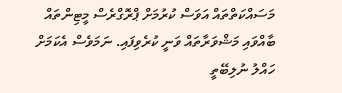މަސައްކަތްތައް އަވަސް ކުރުމަށް ޕްރޮގްރެސް މީޓިންތައް ބާއްވައި މަޝްވަރާތައް ވަނީ ކުރެވިފައި. ނަމަވެސް އެކަމަށް ހައްލު ނުލިބޭތީ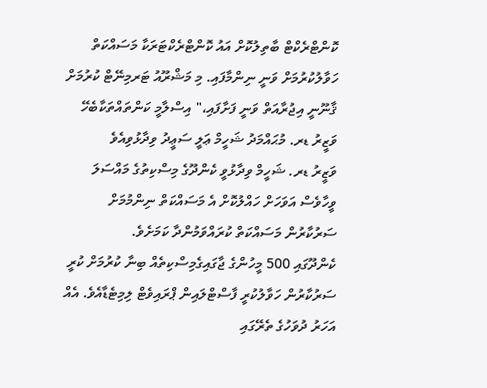ކޮންޓްރެކްޓް ބާތިލުކޮށް އައު ކޮންޓްރެކްޓަރަކާ މަސައްކަތް ހަވާލުކުރުމަށް ވަނީ ނިންމާފައި. މި މަޝްރޫއު ޓަރމިނޭޓް ކުރުމަށް ޤާނޫނީ އިޖުރާއަތް ވަނީ ފަށާފައި،" އިސްލާމީ ކަންތައްތަކާބެހޭ ވަޒީރު ޑރ. މުޙައްމަދު ޝަހީމް ޢަލީ ސަޢީދު ވިދާޅުވިއެވެ
ވަޒީރު ޑރ. ޝަހީމް ވިދާޅުވީ ކެންދޫގެ މިސްކިތުގެ މައްސަލަ ވީހާވެސް އަވަހަށް ހައްލުކޮށް އެ މަސައްކަތް ނިންމުމަށް ސަރުކާރުން މަސައްކަތް ކުރައްވަމުންދާ ކަމަށެވެ.
ކެންދޫގައި 500 މީހުންގެ ޖާގައިގެމިސްކިތެއް ބިނާ ކުރުމަށް ކުރީ ސަރުކާރުން ހަވާލުކުރީ ފާސްޓްލައިން ޕްރައިވެޓް ލިމިޓެޑާއެވެ. އެއް އަހަރު ދުވަހުގެ ތެރޭގައި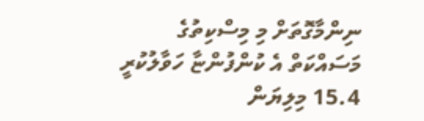ނިންމާގޮތަށް މި މިސްކިތުގެ މަސައްކަތް އެ ކުންފުންޏާ ހަވާލުކުރީ 15.4 މިލިޔަން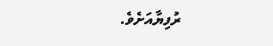ރުފިޔާއަށެވެ.